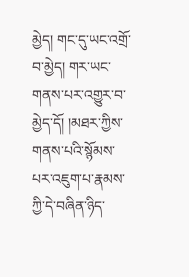མྱེད། གང་དུ་ཡང་འགྲོ་བ་མྱེད། གར་ཡང་གནས་པར་འགྱུར་བ་མྱེད་དོ། །མཐར་ཀྱིས་གནས་པའི་སྙོམས་པར་འཇུག་པ་རྣམས་ཀྱི་དེ་བཞིན་ཉིད་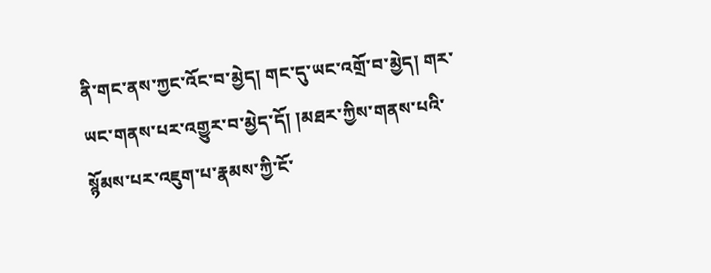ནི་གང་ནས་ཀྱང་འོང་བ་མྱེད། གང་དུ་ཡང་འགྲོ་བ་མྱེད། གར་ཡང་གནས་པར་འགྱུར་བ་མྱེད་དོ། །མཐར་ཀྱིས་གནས་པའི་སྙོམས་པར་འཇུག་པ་རྣམས་ཀྱི་ངོ་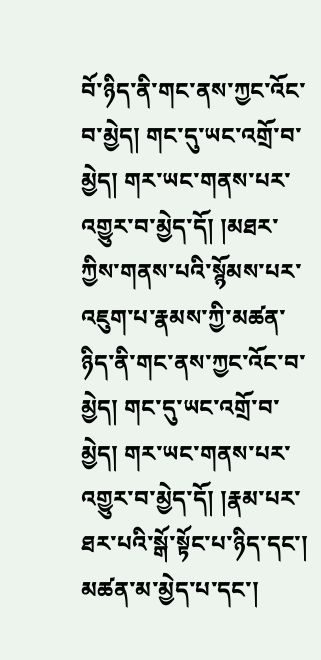བོ་ཉིད་ནི་གང་ནས་ཀྱང་འོང་བ་མྱེད། གང་དུ་ཡང་འགྲོ་བ་མྱེད། གར་ཡང་གནས་པར་འགྱུར་བ་མྱེད་དོ། །མཐར་ཀྱིས་གནས་པའི་སྙོམས་པར་འཇུག་པ་རྣམས་ཀྱི་མཚན་ཉིད་ནི་གང་ནས་ཀྱང་འོང་བ་མྱེད། གང་དུ་ཡང་འགྲོ་བ་མྱེད། གར་ཡང་གནས་པར་འགྱུར་བ་མྱེད་དོ། །རྣམ་པར་ཐར་པའི་སྒོ་སྟོང་པ་ཉིད་དང་། མཚན་མ་མྱེད་པ་དང་།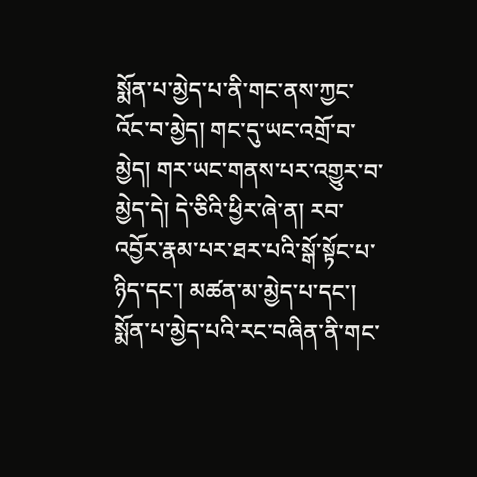སྨོན་པ་མྱེད་པ་ནི་གང་ནས་ཀྱང་འོང་བ་མྱེད། གང་དུ་ཡང་འགྲོ་བ་མྱེད། གར་ཡང་གནས་པར་འགྱུར་བ་མྱེད་དེ། དེ་ཅིའི་ཕྱིར་ཞེ་ན། རབ་འབྱོར་རྣམ་པར་ཐར་པའི་སྒོ་སྟོང་པ་ཉིད་དང་། མཚན་མ་མྱེད་པ་དང་། སྨོན་པ་མྱེད་པའི་རང་བཞིན་ནི་གང་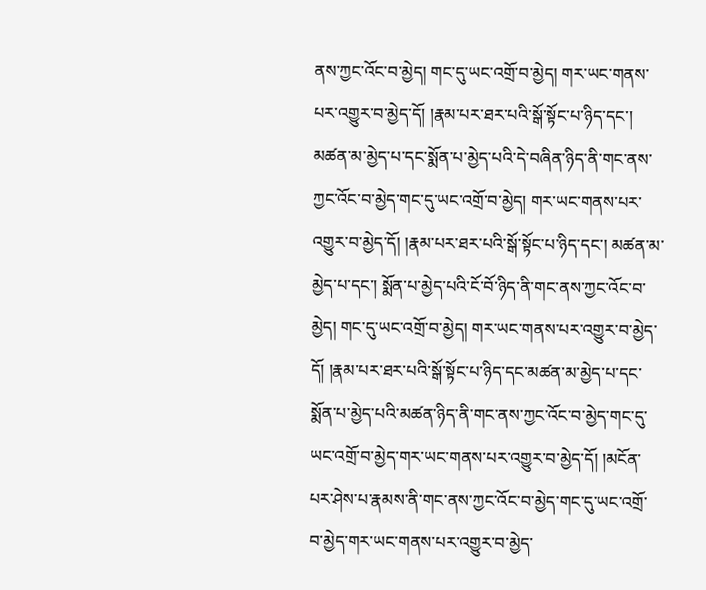ནས་ཀྱང་འོང་བ་མྱེད། གང་དུ་ཡང་འགྲོ་བ་མྱེད། གར་ཡང་གནས་པར་འགྱུར་བ་མྱེད་དོ། །རྣམ་པར་ཐར་པའི་སྒོ་སྟོང་པ་ཉིད་དང་། མཚན་མ་མྱེད་པ་དང་སྨོན་པ་མྱེད་པའི་དེ་བཞིན་ཉིད་ནི་གང་ནས་ཀྱང་འོང་བ་མྱེད་གང་དུ་ཡང་འགྲོ་བ་མྱེད། གར་ཡང་གནས་པར་འགྱུར་བ་མྱེད་དོ། །རྣམ་པར་ཐར་པའི་སྒོ་སྟོང་པ་ཉིད་དང་། མཚན་མ་མྱེད་པ་དང་། སྨོན་པ་མྱེད་པའི་ངོ་བོ་ཉིད་ནི་གང་ནས་ཀྱང་འོང་བ་མྱེད། གང་དུ་ཡང་འགྲོ་བ་མྱེད། གར་ཡང་གནས་པར་འགྱུར་བ་མྱེད་དོ། །རྣམ་པར་ཐར་པའི་སྒོ་སྟོང་པ་ཉིད་དང་མཚན་མ་མྱེད་པ་དང་སྨོན་པ་མྱེད་པའི་མཚན་ཉིད་ནི་གང་ནས་ཀྱང་འོང་བ་མྱེད་གང་དུ་ཡང་འགྲོ་བ་མྱེད་གར་ཡང་གནས་པར་འགྱུར་བ་མྱེད་དོ། །མངོན་པར་ཤེས་པ་རྣམས་ནི་གང་ནས་ཀྱང་འོང་བ་མྱེད་གང་དུ་ཡང་འགྲོ་བ་མྱེད་གར་ཡང་གནས་པར་འགྱུར་བ་མྱེད་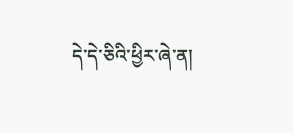དེ་དེ་ཅིའི་ཕྱིར་ཞེ་ན།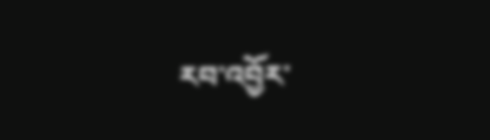རབ་འབྱོར་